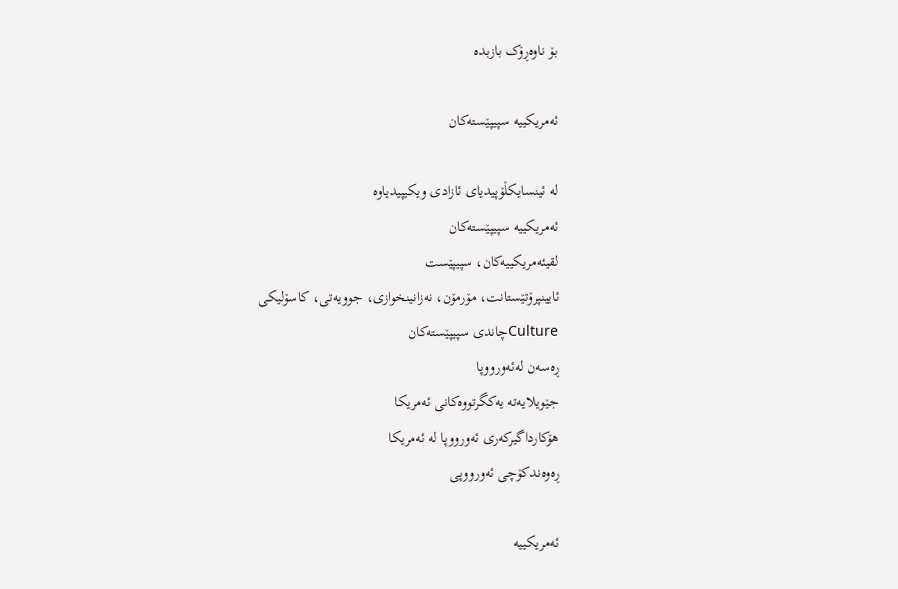بۆ ناوەڕۆک بازبدە

ئەمریکییە سپیپێستەکان

لە ئینسایکڵۆپیدیای ئازادی ویکیپیدیاوە
ئەمریکییە سپیپێستەکان
لقیئەمریکییەکان، سپیپێست
ئایینپرۆتێستانت، مۆرمۆن، نەزانینخوازی، جوویەتی، کاسۆلیکی
Cultureچاندی سپیپێستەکان
ڕەسەن لەئەورووپا
جێویلایەتە یەکگرتووەکانی ئەمریکا
ھۆکارداگیرکەری ئەورووپا لە ئەمریکا
ڕەوەندکۆچی ئەورووپی

ئەمریکییە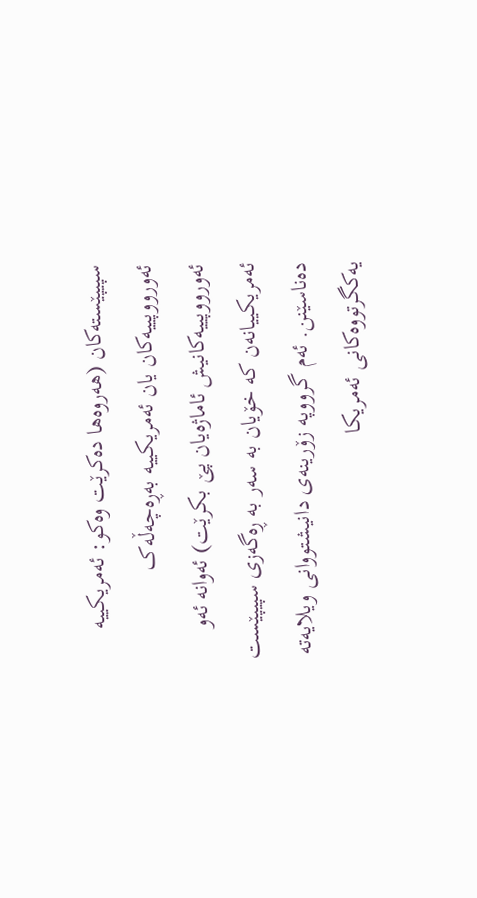سپیپێستەکان (ھەروەھا دەکرێت وەکو: ئەمریکییە ئەورووپییەکان یان ئەمریکییە بەڕەچەڵەک ئەورووپییەکانیش ئاماژەیان پێ بکرێت) ئەوانە ئەو ئەمریکییانەن کە خۆیان بە سەر بە ڕەگەزی سپیپێست دەناسێنن. ئەم گرووپە زۆرینەی دانیشتووانی ویلایەتە یەکگرتووەکانی ئەمریکا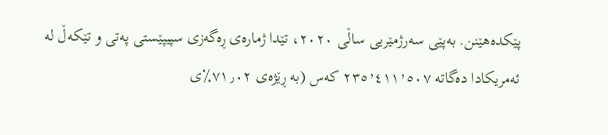پێکدەھێنن. بەپێی سەرژمێریی ساڵی ٢٠٢٠، تێدا ژمارەی ڕەگەزی سپیپێستی پەتی و تێکەڵ لە ئەمریکادا دەگاتە ٢٣٥٬٤١١٬٥٠٧ کەس (بە ڕێژەی ٧١٫٠٢٪ی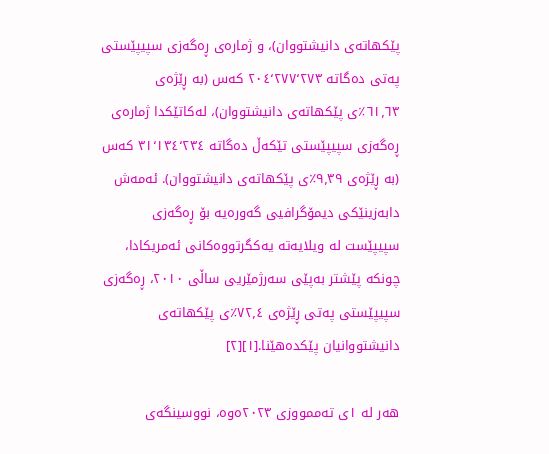پێکھاتەی دانیشتووان)، و ژمارەی ڕەگەزی سپیپێستی پەتی دەگاتە ٢٠٤٬٢٧٧٬٢٧٣ کەس (بە ڕێژەی ٦١٫٦٣٪ی پێکھاتەی دانیشتووان)، لەکاتێکدا ژمارەی ڕەگەزی سپیپێستی تێکەڵ دەگاتە ٣١٬١٣٤٬٢٣٤ کەس (بە ڕێژەی ٩٫٣٩٪ی پێکھاتەی دانیشتووان). ئەمەش دابەزینێکی دیمۆگرافیی گەورەیە بۆ ڕەگەزی سپیپێست لە ویلایەتە یەکگرتووەکانی ئەمریکادا، چونکە پێشتر بەپێی سەرژمێریی ساڵی ٢٠١٠، ڕەگەزی سپیپێستی پەتی ڕێژەی ٧٢٫٤٪ی پێکھاتەی دانیشتووانیان پێکدەھێنا.[١][٢]

ھەر لە ١ی تەممووزی ٢٠٢٣ەوە، نووسینگەی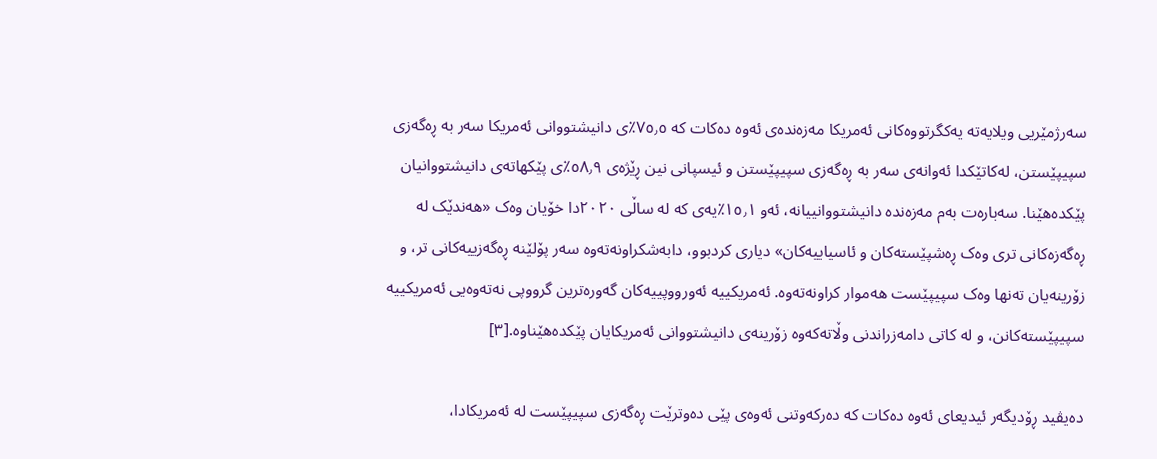سەرژمێریی ویلایەتە یەکگرتووەکانی ئەمریکا مەزەندەی ئەوە دەکات کە ٧٥٫٥٪ی دانیشتووانی ئەمریکا سەر بە ڕەگەزی سپیپێستن، لەکاتێکدا ئەوانەی سەر بە ڕەگەزی سپیپێستن و ئیسپانی نین ڕێژەی ٥٨٫٩٪ی پێکھاتەی دانیشتووانیان پێکدەھێنا. سەبارەت بەم مەزەندە دانیشتووانییانە، ئەو ١٥٫١٪یەی کە لە ساڵی ٢٠٢٠دا خۆیان وەک «ھەندێک لە ڕەگەزەکانی تری وەک ڕەشپێستەکان و ئاسیاییەکان» دیاری کردبوو، دابەشکراونەتەوە سەر پۆلێنە ڕەگەزییەکانی تر، و زۆرینەیان تەنھا وەک سپیپێست ھەموار کراونەتەوە. ئەمریکییە ئەورووپییەکان گەورەترین گرووپی نەتەوەیی ئەمریکییە سپیپێستەکانن، و لە کاتی دامەزراندنی وڵاتەکەوە زۆرینەی دانیشتووانی ئەمریکایان پێکدەھێناوە.[٣]

دەیڤید ڕۆدیگەر ئیدیعای ئەوە دەکات کە دەرکەوتنی ئەوەی پێی دەوترێت ڕەگەزی سپیپێست لە ئەمریکادا،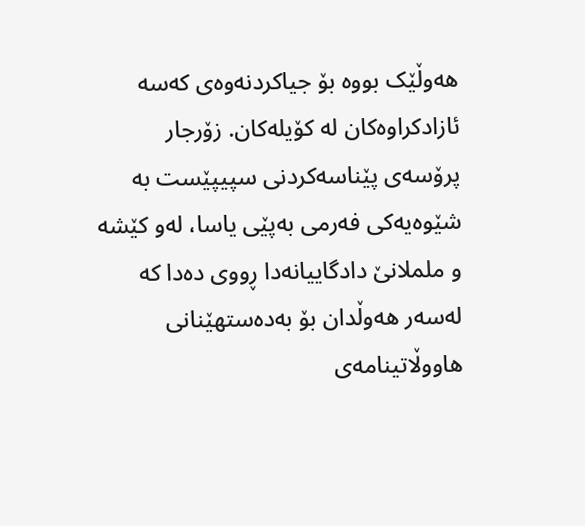ھەوڵێک بووە بۆ جیاکردنەوەی کەسە ئازادکراوەکان لە کۆیلەکان. زۆرجار پرۆسەی پێناسەکردنی سپیپێست بە شێوەیەکی فەرمی بەپێی یاسا، لەو کێشە و ململانێ دادگاییانەدا ڕووی دەدا کە لەسەر ھەوڵدان بۆ بەدەستھێنانی ھاووڵاتینامەی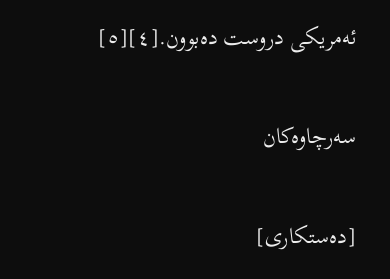ئەمریکی دروست دەبوون.[٤][٥]

سەرچاوەکان

[دەستکاری]